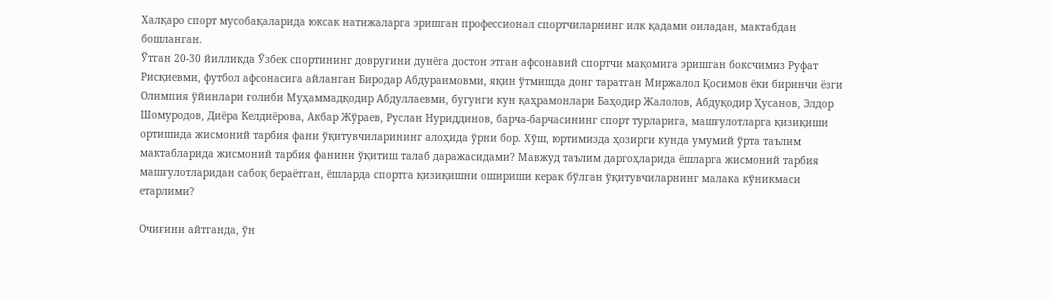Халқаро спорт мусобақаларида юксак натижаларга эришган профессионал спортчиларнинг илк қадами оиладан, мактабдан бошланган.
Ўтган 20-30 йилликда Ўзбек спортининг довруғини дунёга достон этган афсонавий спортчи мақомига эришган боксчимиз Руфат Рисқиевми, футбол афсонасига айланган Биродар Абдураимовми, яқин ўтмишда донг таратган Миржалол Қосимов ёки биринчи ёзги Олимпия ўйинлари ғолиби Муҳаммадқодир Абдуллаевми, бугунги кун қаҳрамонлари Баҳодир Жалолов, Абдуқодир Ҳусанов, Элдор Шомуродов, Диёра Келдиёрова, Акбар Жўраев, Руслан Нуриддинов, барча-барчасининг спорт турларига, машғулотларга қизиқиши ортишида жисмоний тарбия фани ўқитувчиларининг алоҳида ўрни бор. Хўш, юртимизда ҳозирги кунда умумий ўрта таълим мактабларида жисмоний тарбия фанини ўқитиш талаб даражасидами? Мавжуд таълим даргоҳларида ёшларга жисмоний тарбия машғулотларидан сабоқ бераётган, ёшларда спортга қизиқишни ошириши керак бўлган ўқитувчиларнинг малака кўникмаси етарлими?

Очиғини айтганда, ўн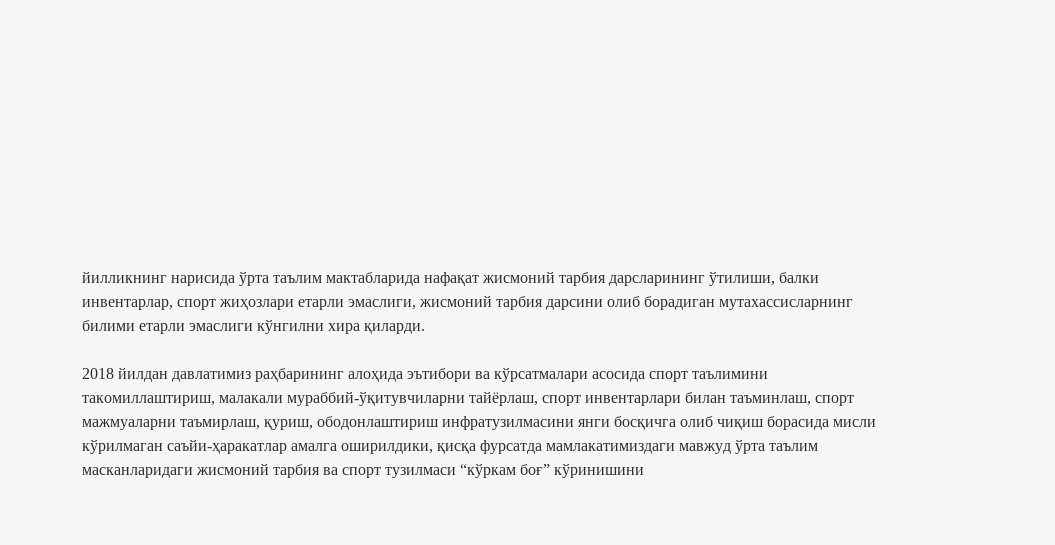йилликнинг нарисида ўрта таълим мактабларида нафақат жисмоний тарбия дарсларининг ўтилиши, балки инвентарлар, спорт жиҳозлари етарли эмаслиги, жисмоний тарбия дарсини олиб борадиган мутахассисларнинг билими етарли эмаслиги кўнгилни хира қиларди.

2018 йилдан давлатимиз раҳбарининг алоҳида эътибори ва кўрсатмалари асосида спорт таълимини такомиллаштириш, малакали мураббий-ўқитувчиларни тайёрлаш, спорт инвентарлари билан таъминлаш, спорт мажмуаларни таъмирлаш, қуриш, ободонлаштириш инфратузилмасини янги босқичга олиб чиқиш борасида мисли кўрилмаган саъйи-ҳаракатлар амалга оширилдики, қисқа фурсатда мамлакатимиздаги мавжуд ўрта таълим масканларидаги жисмоний тарбия ва спорт тузилмаси “кўркам боғ” кўринишини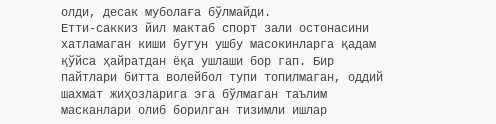олди, десак муболаға бўлмайди.
Етти-саккиз йил мактаб спорт зали остонасини хатламаган киши бугун ушбу масокинларга қадам қўйса ҳайратдан ёқа ушлаши бор гап. Бир пайтлари битта волейбол тупи топилмаган, оддий шахмат жиҳозларига эга бўлмаган таълим масканлари олиб борилган тизимли ишлар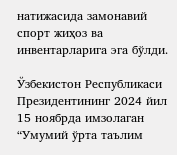натижасида замонавий спорт жиҳоз ва инвентарларига эга бўлди.

Ўзбекистон Республикаси Президентининг 2024 йил 15 ноябрда имзолаган “Умумий ўрта таълим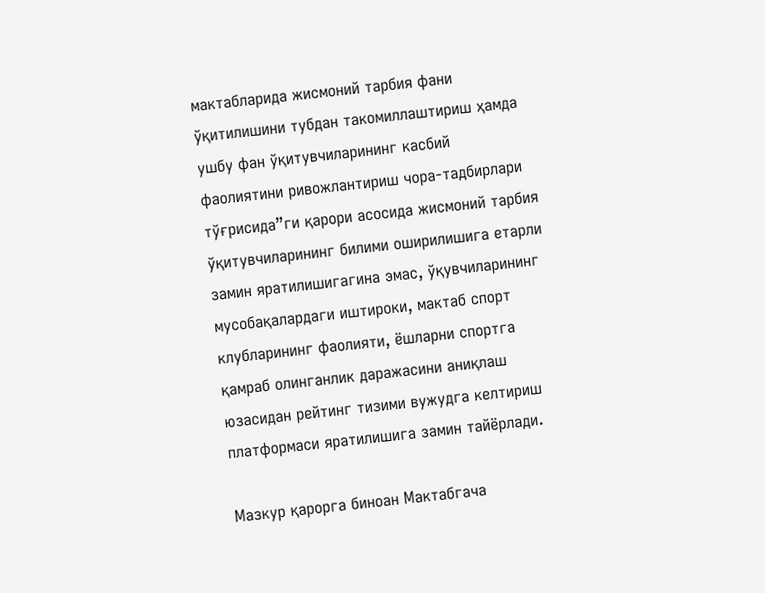мактабларида жисмоний тарбия фани ўқитилишини тубдан такомиллаштириш ҳамда ушбу фан ўқитувчиларининг касбий фаолиятини ривожлантириш чора-тадбирлари тўғрисида”ги қарори асосида жисмоний тарбия ўқитувчиларининг билими оширилишига етарли замин яратилишигагина эмас, ўқувчиларининг мусобақалардаги иштироки, мактаб спорт клубларининг фаолияти, ёшларни спортга қамраб олинганлик даражасини аниқлаш юзасидан рейтинг тизими вужудга келтириш платформаси яратилишига замин тайёрлади.

Мазкур қарорга биноан Мактабгача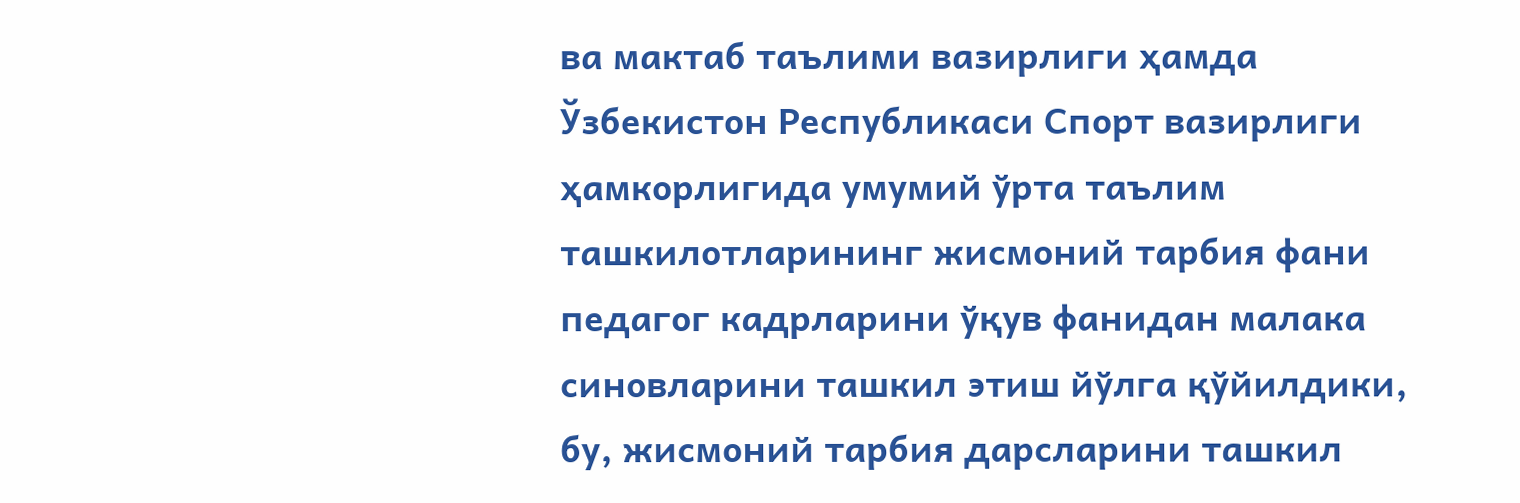ва мактаб таълими вазирлиги ҳамда Ўзбекистон Республикаси Спорт вазирлиги ҳамкорлигида умумий ўрта таълим ташкилотларининг жисмоний тарбия фани педагог кадрларини ўқув фанидан малака синовларини ташкил этиш йўлга қўйилдики, бу, жисмоний тарбия дарсларини ташкил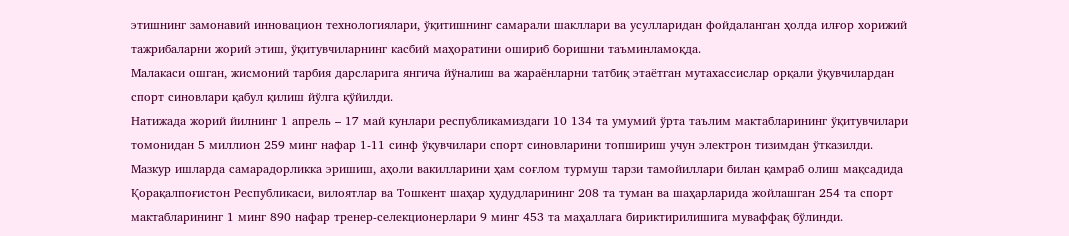этишнинг замонавий инновацион технологиялари, ўқитишнинг самарали шакллари ва усулларидан фойдаланган ҳолда илғор хорижий тажрибаларни жорий этиш, ўқитувчиларнинг касбий маҳоратини ошириб боришни таъминламоқда.
Малакаси ошган, жисмоний тарбия дарсларига янгича йўналиш ва жараёнларни татбиқ этаётган мутахассислар орқали ўқувчилардан спорт синовлари қабул қилиш йўлга қўйилди.
Натижада жорий йилнинг 1 апрель – 17 май кунлари республикамиздаги 10 134 та умумий ўрта таълим мактабларининг ўқитувчилари томонидан 5 миллион 259 минг нафар 1-11 синф ўқувчилари спорт синовларини топшириш учун электрон тизимдан ўтказилди.
Мазкур ишларда самарадорликка эришиш, аҳоли вакилларини ҳам соғлом турмуш тарзи тамойиллари билан қамраб олиш мақсадида Қорақалпоғистон Республикаси, вилоятлар ва Тошкент шаҳар ҳудудларининг 208 та туман ва шаҳарларида жойлашган 254 та спорт мактабларининг 1 минг 890 нафар тренер-селекционерлари 9 минг 453 та маҳаллага бириктирилишига муваффақ бўлинди.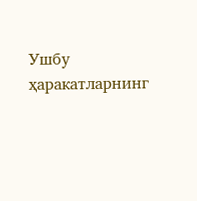Ушбу ҳаракатларнинг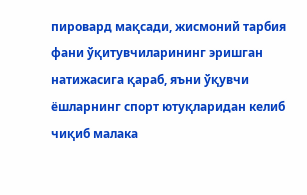пировард мақсади, жисмоний тарбия фани ўқитувчиларининг эришган натижасига қараб, яъни ўқувчи ёшларнинг спорт ютуқларидан келиб чиқиб малака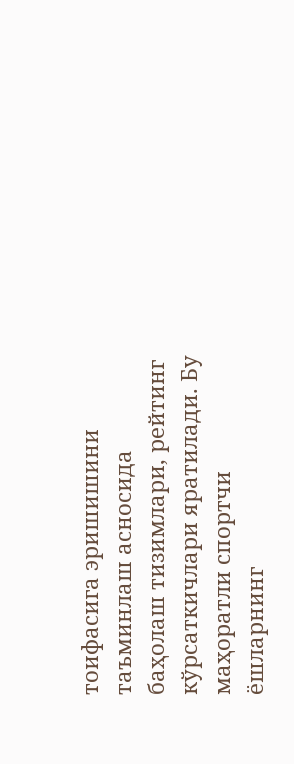тоифасига эришишини таъминлаш асносида баҳолаш тизимлари, рейтинг кўрсаткичлари яратилади. Бу маҳоратли спортчи ёшларнинг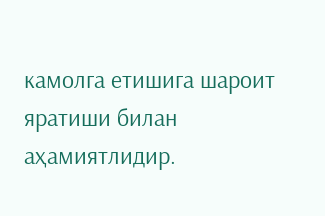камолга етишига шароит яратиши билан аҳамиятлидир.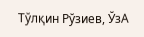Тўлқин Рўзиев, ЎзА